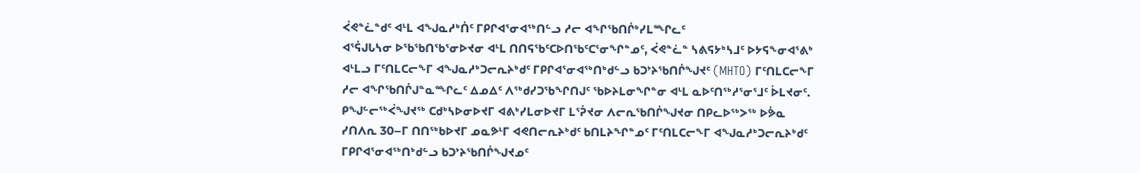ᐹᕙᓐᓛᓐᑯᑦ ᐊᒻᒪ ᐊᖑᓇᓱᒃᑏᑦ ᒥᑭᒋᐊᕐᓂᐊᖅᑎᓪᓗ ᓱᓕ ᐊᖏᖃᑎᒌᒃᓯᒪᙱᓚᑦ
ᐊᕐᕌᒍᒐᓴᓂ ᐅᖃᖃᑎᖃᕐᓂᐅᔪᓂ ᐊᒻᒪ ᑎᑎᕋᖃᑦᑕᐅᑎᖃᑦᑕᕐᓂᖏᓐᓄᑦ, ᐹᕙᓐᓛᓐ ᓴᕕᕋᔭᒃᓴᒧᑦ ᐅᔭᕋᖕᓂᐊᕐᕕᒃ ᐊᒻᒪᓗ ᒥᑦᑎᒪᑕᓕᖕᒥ ᐊᖑᓇᓱᒃᑐᓕᕆᔨᒃᑯᑦ ᒥᑭᒋᐊᕐᓂᐊᖅᑎᒃᑯᓪᓗ ᑲᑐᔾᔨᖃᑎᒌᖑᔪᑦ (MHTO) ᒥᑦᑎᒪᑕᓕᖕᒥ ᓱᓕ ᐊᖏᖃᑎᒌᒍᓐᓇᙱᓚᑦ ᐃᓄᐃᑦ ᐱᖅᑯᓯᑐᖃᖏᑎᒍᑦ ᖃᐅᔨᒪᓂᖏᓐᓂ ᐊᒻᒪ ᓇᐅᑦᑎᖅᓱᕐᓂᕐᒧᑦ ᐆᒪᔪᓂᑦ.
ᑭᖑᓪᓕᖅᐹᖑᔪᖅ ᑕᑯᒃᓴᐅᓂᐅᔪᒥ ᐊᕕᒃᓯᒪᓂᐅᔪᒥ ᒪᕐᕉᔪᓂ ᐱᓕᕆᖃᑎᒌᖑᔪᓂ ᑎᑭᓚᐅᖅᐳᖅ ᐅᕘᓇ ᓯᑎᐱᕆ 30–ᒥ ᑎᑎᖅᑲᐅᔪᒥ ᓄᓇᕗᒻᒥ ᐊᕙᑎᓕᕆᔨᒃᑯᑦ ᑲᑎᒪᔨᖏᓐᓄᑦ ᒥᑦᑎᒪᑕᓕᖕᒥ ᐊᖑᓇᓱᒃᑐᓕᕆᔨᒃᑯᑦ ᒥᑭᒋᐊᕐᓂᐊᖅᑎᒃᑯᓪᓗ ᑲᑐᔾᔨᖃᑎᒌᖑᔪᓄᑦ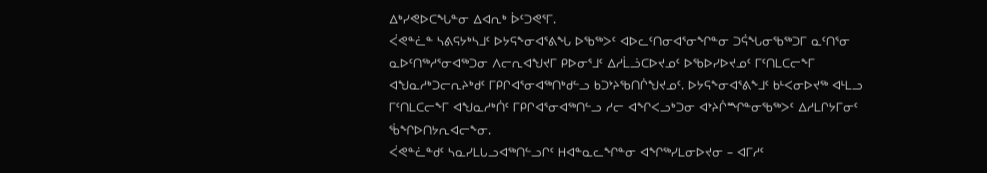ᐃᒃᓯᕙᐅᑕᖓᓐᓂ ᐃᐊᕆᒃ ᐆᑦᑐᕙᕐᒥ.
ᐹᕙᓐᓛᓐ ᓴᕕᕋᔭᒃᓴᒧᑦ ᐅᔭᕋᖕᓂᐊᕐᕕᖓ ᐅᖃᖅᐳᑦ ᐊᐅᓚᑦᑎᓂᐊᕐᓂᖏᓐᓂ ᑐᕌᖓᓂᖃᖅᑐᒥ ᓇᑦᑎᕐᓂ ᓇᐅᑦᑎᖅᓱᕐᓂᐊᖅᑐᓂ ᐱᓕᕆᐊᖑᔪᒥ ᑭᐅᓂᕐᒧᑦ ᐃᓱᒫᓘᑕᐅᔪᓄᑦ ᐅᖃᐅᓯᐅᔪᓄᑦ ᒥᑦᑎᒪᑕᓕᖕᒥ ᐊᖑᓇᓱᒃᑐᓕᕆᔨᒃᑯᑦ ᒥᑭᒋᐊᕐᓂᐊᖅᑎᒃᑯᓪᓗ ᑲᑐᔾᔨᖃᑎᒌᖑᔪᓄᑦ. ᐅᔭᕋᖕᓂᐊᕐᕕᖕᒧᑦ ᑲᒻᐸᓂᐅᔪᖅ ᐊᒻᒪᓗ ᒥᑦᑎᒪᑕᓕᖕᒥ ᐊᖑᓇᓱᒃᑏᑦ ᒥᑭᒋᐊᕐᓂᐊᖅᑎᓪᓗ ᓱᓕ ᐊᖏᐸᓗᒃᑐᓂ ᐊᔾᔨᒌᙱᓐᓂᖃᖅᐳᑦ ᐃᓱᒪᒋᔭᒥᓂᑦ ᖄᖏᐅᑎᔭᕆᐊᓕᖕᓂ.
ᐹᕙᓐᓛᓐᑯᑦ ᓴᓇᓯᒪᒐᓗᐊᖅᑎᓪᓗᒋᑦ ᕼᐊᓐᓇᓚᖏᓐᓂ ᐊᖏᖅᓯᒪᓂᐅᔪᓂ – ᐊᒥᓱᑦ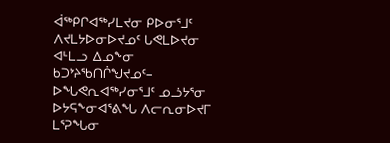ᐋᖅᑭᒋᐊᖅᓯᒪᔪᓂ ᑭᐅᓂᕐᒧᑦ ᐱᔪᒪᔭᐅᓂᐅᔪᓄᑦ ᒐᕙᒪᐅᔪᓂ ᐊᒻᒪᓗ ᐃᓄᖕᓂ ᑲᑐᔾᔨᖃᑎᒌᖑᔪᓄᑦ– ᐅᖓᕙᕆᐊᖅᓯᓂᕐᒧᑦ ᓄᓘᔭᕐᓂ ᐅᔭᕋᖕᓂᐊᕐᕕᖓ ᐱᓕᕆᓂᐅᔪᒥ ᒪᕐᕈᖓᓂ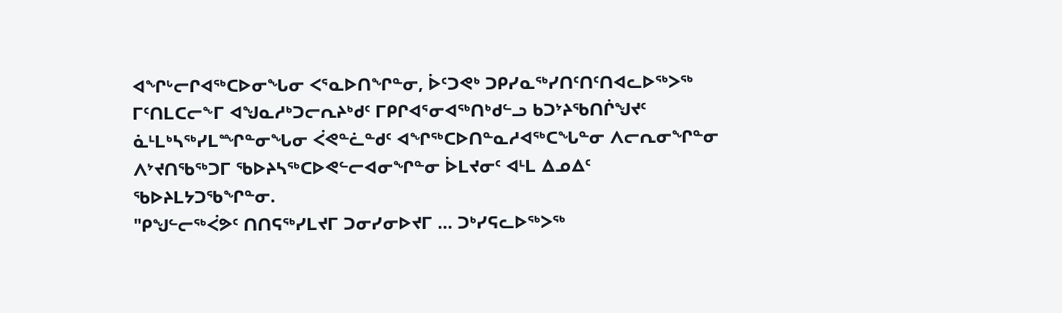ᐊᖏᒡᓕᒋᐊᖅᑕᐅᓂᖓᓂ ᐸᕐᓇᐅᑎᖏᓐᓂ, ᐆᑦᑐᕙᒃ ᑐᑭᓯᓇᖅᓯᑎᑦᑎᑦᑎᐊᓚᐅᖅᐳᖅ ᒥᑦᑎᒪᑕᓕᖕᒥ ᐊᖑᓇᓱᒃᑐᓕᕆᔨᒃᑯᑦ ᒥᑭᒋᐊᕐᓂᐊᖅᑎᒃᑯᓪᓗ ᑲᑐᔾᔨᖃᑎᒌᖑᔪᑦ ᓈᒻᒪᒃᓴᖅᓯᒪᙱᓐᓂᖓᓂ ᐹᕙᓐᓛᓐᑯᑦ ᐊᖏᖅᑕᐅᑎᓐᓇᓱᐊᖅᑕᖓᓐᓂ ᐱᓕᕆᓂᖏᓐᓂ ᐱᔾᔪᑎᖃᖅᑐᒥ ᖃᐅᔨᓴᖅᑕᐅᕙᓪᓕᐊᓂᖏᓐᓂ ᐆᒪᔪᓂᑦ ᐊᒻᒪ ᐃᓄᐃᑦ ᖃᐅᔨᒪᔭᑐᖃᖏᓐᓂ.
"ᑭᖑᓪᓕᖅᐹᕗᑦ ᑎᑎᕋᖅᓯᒪᔪᒥ ᑐᓂᓯᓂᐅᔪᒥ ... ᑐᒃᓯᕋᓚᐅᖅᐳᖅ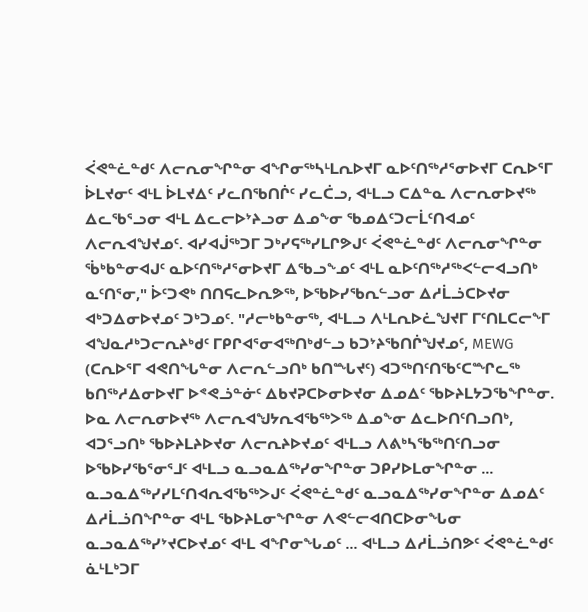ᐹᕙᓐᓛᓐᑯᑦ ᐱᓕᕆᓂᖏᓐᓂ ᐊᖏᓂᖅᓴᒻᒪᕆᐅᔪᒥ ᓇᐅᑦᑎᖅᓱᕐᓂᐅᔪᒥ ᑕᕆᐅᕐᒥ ᐆᒪᔪᓂᑦ ᐊᒻᒪ ᐆᒪᔪᐃᑦ ᓯᓚᑎᖃᑎᒌᑦ ᓯᓚᑖᓗ, ᐊᒻᒪᓗ ᑕᐃᓐᓇ ᐱᓕᕆᓂᐅᔪᖅ ᐃᓚᖃᕐᓗᓂ ᐊᒻᒪ ᐃᓚᓕᐅᔾᔨᓗᓂ ᐃᓄᖕᓂ ᖃᓄᐃᑦᑐᓕᒫᑦᑎᐊᓄᑦ ᐱᓕᕆᐊᖑᔪᓄᑦ. ᐊᓯᐊᒎᖅᑐᒥ ᑐᒃᓯᕋᖅᓯᒪᒋᕗᒍᑦ ᐹᕙᓐᓛᓐᑯᑦ ᐱᓕᕆᓂᖏᓐᓂ ᖄᒃᑲᓐᓂᐊᒍᑦ ᓇᐅᑦᑎᖅᓱᕐᓂᐅᔪᒥ ᐃᖃᓗᖕᓄᑦ ᐊᒻᒪ ᓇᐅᑦᑎᖅᓱᖅᐸᓪᓕᐊᓗᑎᒃ ᓇᑦᑎᕐᓂ," ᐆᑦᑐᕙᒃ ᑎᑎᕋᓚᐅᕆᕗᖅ, ᐅᖃᐅᓯᖃᕆᓪᓗᓂ ᐃᓱᒫᓘᑕᐅᔪᓂ ᐊᒃᑐᐃᓂᐅᔪᓄᑦ ᑐᒃᑐᓄᑦ. "ᓱᓕᒃᑲᓐᓂᖅ, ᐊᒻᒪᓗ ᐱᒻᒪᕆᐅᓛᖑᔪᒥ ᒥᑦᑎᒪᑕᓕᖕᒥ ᐊᖑᓇᓱᒃᑐᓕᕆᔨᒃᑯᑦ ᒥᑭᒋᐊᕐᓂᐊᖅᑎᒃᑯᓪᓗ ᑲᑐᔾᔨᖃᑎᒌᖑᔪᓄᑦ, MEWG (ᑕᕆᐅᕐᒥ ᐊᕙᑎᖓᓐᓂ ᐱᓕᕆᓪᓗᑎᒃ ᑲᑎᙵᔪᑦ) ᐊᑐᖅᑎᑦᑎᖃᑦᑕᙱᓚᖅ ᑲᑎᖅᓱᐃᓂᐅᔪᒥ ᐅᕝᕙᓘᓐᓃᑦ ᐃᑲᔪᕈᑕᐅᓂᐅᔪᓂ ᐃᓄᐃᑦ ᖃᐅᔨᒪᔭᑐᖃᖏᓐᓂ. ᐅᓇ ᐱᓕᕆᓂᐅᔪᖅ ᐱᓕᕆᐊᖑᔭᕆᐊᖃᖅᐳᖅ ᐃᓄᖕᓂ ᐃᓚᐅᑎᑦᑎᓗᑎᒃ, ᐊᑐᕐᓗᑎᒃ ᖃᐅᔨᒪᔨᐅᔪᓂ ᐱᓕᕆᔨᐅᔪᓄᑦ ᐊᒻᒪᓗ ᐱᕕᒃᓴᖃᖅᑎᑦᑎᓗᓂ ᐅᖃᐅᓯᖃᕐᓂᕐᒧᑦ ᐊᒻᒪᓗ ᓇᓗᓇᐃᖅᓯᓂᖏᓐᓂ ᑐᑭᓯᐅᒪᓂᖏᓐᓂ ... ᓇᓗᓇᐃᖅᓯᓯᒪᑦᑎᐊᕆᐊᖃᖅᐳᒍᑦ ᐹᕙᓐᓛᓐᑯᑦ ᓇᓗᓇᐃᖅᓯᓂᖏᓐᓂ ᐃᓄᐃᑦ ᐃᓱᒫᓘᑎᖏᓐᓂ ᐊᒻᒪ ᖃᐅᔨᒪᓂᖏᓐᓂ ᐱᕙᓪᓕᐊᑎᑕᐅᓂᖓᓂ ᓇᓗᓇᐃᖅᓯᔾᔪᑕᐅᔪᓄᑦ ᐊᒻᒪ ᐊᖏᓂᖓᓄᑦ ... ᐊᒻᒪᓗ ᐃᓱᒫᓘᑎᕗᑦ ᐹᕙᓐᓛᓐᑯᑦ ᓈᒻᒪᒃᑐᒥ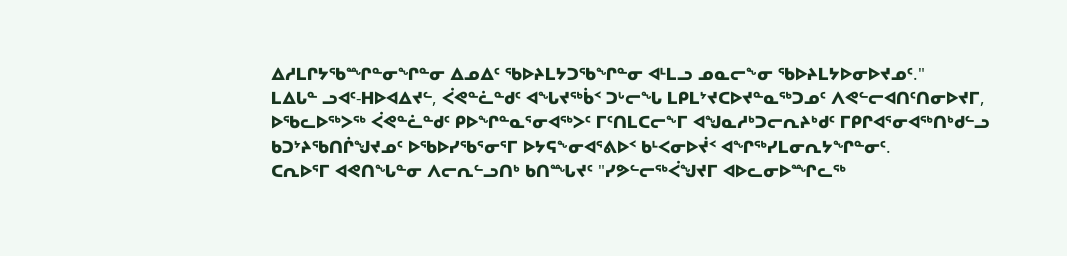ᐃᓱᒪᒋᔭᖃᙱᓐᓂᖏᓐᓂ ᐃᓄᐃᑦ ᖃᐅᔨᒪᔭᑐᖃᖏᓐᓂ ᐊᒻᒪᓗ ᓄᓇᓕᖕᓂ ᖃᐅᔨᒪᔭᐅᓂᐅᔪᓄᑦ."
ᒪᐃᒐᓐ ᓗᐊᑦ-ᕼᐅᐊᐃᔪᓪ, ᐹᕙᓐᓛᓐᑯᑦ ᐊᖓᔪᖅᑳᑉ ᑐᒡᓕᖓ ᒪᑭᒪᔾᔪᑕᐅᔪᓐᓇᖅᑐᓄᑦ ᐱᕙᓪᓕᐊᑎᑦᑎᓂᐅᔪᒥ, ᐅᖃᓚᐅᖅᐳᖅ ᐹᕙᓐᓛᓐᑯᑦ ᑭᐅᖏᓐᓇᕐᓂᐊᖅᐳᑦ ᒥᑦᑎᒪᑕᓕᖕᒥ ᐊᖑᓇᓱᒃᑐᓕᕆᔨᒃᑯᑦ ᒥᑭᒋᐊᕐᓂᐊᖅᑎᒃᑯᓪᓗ ᑲᑐᔾᔨᖃᑎᒌᖑᔪᓄᑦ ᐅᖃᐅᓯᖃᕐᓂᕐᒥ ᐅᔭᕋᖕᓂᐊᕐᕕᐅᑉ ᑲᒻᐸᓂᐅᔫᑉ ᐊᖏᖅᓯᒪᓂᕆᔭᖏᓐᓂᑦ.
ᑕᕆᐅᕐᒥ ᐊᕙᑎᖓᓐᓂ ᐱᓕᕆᓪᓗᑎᒃ ᑲᑎᙵᔪᑦ "ᓯᕗᓪᓕᖅᐹᖑᔪᒥ ᐊᐅᓚᓂᐅᙱᓚᖅ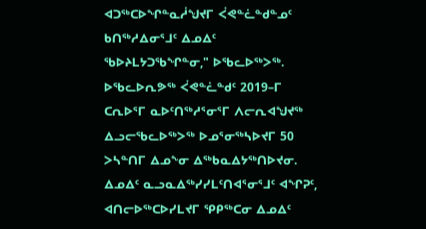ᐊᑐᖅᑕᐅᖏᓐᓇᓲᖑᔪᒥ ᐹᕙᓐᓛᓐᑯᓐᓄᑦ ᑲᑎᖅᓱᐃᓂᕐᒧᑦ ᐃᓄᐃᑦ ᖃᐅᔨᒪᔭᑐᖃᖏᓐᓂ," ᐅᖃᓚᐅᖅᐳᖅ.
ᐅᖃᓚᐅᕆᕗᖅ ᐹᕙᓐᓛᓐᑯᑦ 2019–ᒥ ᑕᕆᐅᕐᒥ ᓇᐅᑦᑎᖅᓱᕐᓂᕐᒥ ᐱᓕᕆᐊᖑᔪᖅ ᐃᓗᓕᖃᓚᐅᖅᐳᖅ ᐅᓄᕐᓂᖅᓴᐅᔪᒥ 50 ᐳᓴᓐᑎᒥ ᐃᓄᖕᓂ ᐃᖅᑲᓇᐃᔭᖅᑎᐅᔪᓂ. ᐃᓄᐃᑦ ᓇᓗᓇᐃᖅᓯᓯᒪᑦᑎᐊᕐᓂᕐᒧᑦ ᐊᖏᕈᑦ, ᐊᑎᓕᐅᖅᑕᐅᓯᒪᔪᒥ ᕿᑭᖅᑕᓂ ᐃᓄᐃᑦ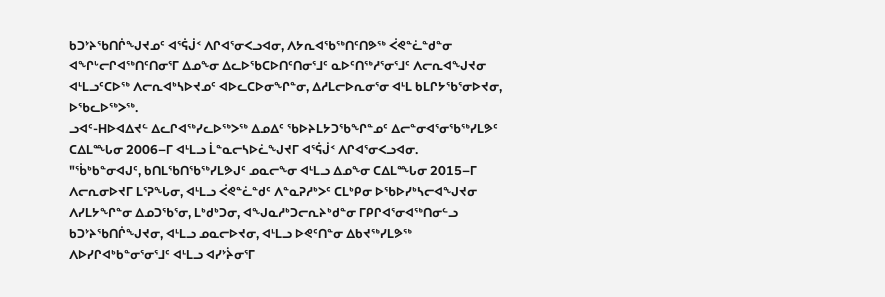ᑲᑐᔾᔨᖃᑎᒌᖑᔪᓄᑦ ᐊᕐᕌᒎᑉ ᐱᒋᐊᕐᓂᐸᓗᐊᓂ, ᐱᔭᕆᐊᖃᖅᑎᑦᑎᕗᖅ ᐹᕙᓐᓛᓐᑯᓐᓂ ᐊᖏᒡᓕᒋᐊᖅᑎᑦᑎᓂᕐᒥ ᐃᓄᖕᓂ ᐃᓚᐅᖃᑕᐅᑎᑦᑎᓂᕐᒧᑦ ᓇᐅᑦᑎᖅᓱᕐᓂᕐᒧᑦ ᐱᓕᕆᐊᖑᔪᓂ ᐊᒻᒪᓗᑦᑕᐅᖅ ᐱᓕᕆᐊᒃᓴᐅᔪᓄᑦ ᐊᐅᓚᑕᐅᓂᖏᓐᓂ, ᐃᓱᒪᓕᐅᕆᓂᕐᓂ ᐊᒻᒪ ᑲᒪᒋᔭᖃᕐᓂᐅᔪᓂ, ᐅᖃᓚᐅᖅᐳᖅ.
ᓗᐊᑦ-ᕼᐅᐊᐃᔪᓪ ᐃᓚᒋᐊᖅᓯᓚᐅᖅᐳᖅ ᐃᓄᐃᑦ ᖃᐅᔨᒪᔭᑐᖃᖏᓐᓄᑦ ᐃᓕᓐᓂᐊᕐᓂᖃᖅᓯᒪᕗᑦ ᑕᐃᒪᙵᓂ 2006–ᒥ ᐊᒻᒪᓗ ᒫᓐᓇᓕᓴᐅᓛᖑᔪᒥ ᐊᕐᕌᒎᑉ ᐱᒋᐊᕐᓂᐸᓗᐊᓂ.
"ᖄᒃᑲᓐᓂᐊᒍᑦ, ᑲᑎᒪᖃᑎᖃᖅᓯᒪᕗᒍᑦ ᓄᓇᓕᖕᓂ ᐊᒻᒪᓗ ᐃᓄᖕᓂ ᑕᐃᒪᙵᓂ 2015–ᒥ ᐱᓕᕆᓂᐅᔪᒥ ᒪᕐᕈᖓᓂ, ᐊᒻᒪᓗ ᐹᕙᓐᓛᓐᑯᑦ ᐱᓐᓇᕈᓱᒃᐳᑦ ᑕᒪᒃᑭᓂ ᐅᖃᐅᓯᒃᓴᓕᐊᖑᔪᓂ ᐱᓯᒪᔭᖏᓐᓂ ᐃᓄᑐᖃᕐᓂ, ᒪᒃᑯᒃᑐᓂ, ᐊᖑᓇᓱᒃᑐᓕᕆᔨᒃᑯᓐᓂ ᒥᑭᒋᐊᕐᓂᐊᖅᑎᓂᓪᓗ ᑲᑐᔾᔨᖃᑎᒌᖑᔪᓂ, ᐊᒻᒪᓗ ᓄᓇᓕᐅᔪᓂ, ᐊᒻᒪᓗ ᐅᕙᑦᑎᓐᓂ ᐃᑲᔪᖅᓯᒪᕗᖅ ᐱᐅᓯᒋᐊᒃᑲᓐᓂᕐᓂᕐᒧᑦ ᐊᒻᒪᓗ ᐊᓯᔾᔩᓂᕐᒥ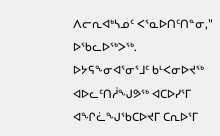ᐱᓕᕆᐊᒃᓴᓄᑦ ᐸᕐᓇᐅᑎᑦᑎᓐᓂ," ᐅᖃᓚᐅᖅᐳᖅ.
ᐅᔭᕋᖕᓂᐊᕐᓂᕐᒧᑦ ᑲᒻᐸᓂᐅᔪᖅ ᐊᐅᓚᑦᑎᓲᖑᕗᖅ ᐊᑕᐅᓯᕐᒥ ᐊᖏᓛᖑᖃᑕᐅᔪᒥ ᑕᕆᐅᕐᒥ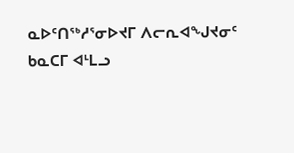ᓇᐅᑦᑎᖅᓱᕐᓂᐅᔪᒥ ᐱᓕᕆᐊᖑᔪᓂᑦ ᑲᓇᑕᒥ ᐊᒻᒪᓗ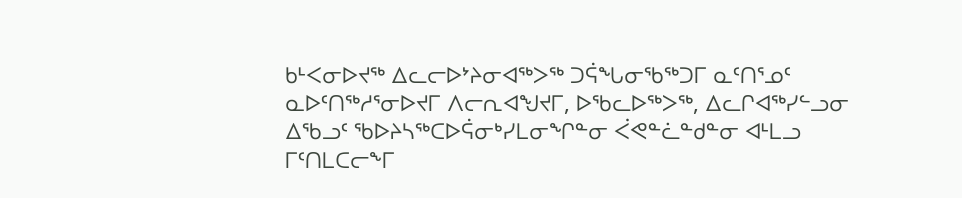ᑲᒻᐸᓂᐅᔪᖅ ᐃᓚᓕᐅᔾᔨᓂᐊᖅᐳᖅ ᑐᕌᖓᓂᖃᖅᑐᒥ ᓇᑦᑎᕐᓄᑦ ᓇᐅᑦᑎᖅᓱᕐᓂᐅᔪᒥ ᐱᓕᕆᐊᖑᔪᒥ, ᐅᖃᓚᐅᖅᐳᖅ, ᐃᓚᒋᐊᖅᓯᓪᓗᓂ ᐃᖃᓗᑦ ᖃᐅᔨᓴᖅᑕᐅᕌᓂᒃᓯᒪᓂᖏᓐᓂ ᐹᕙᓐᓛᓐᑯᓐᓂ ᐊᒻᒪᓗ ᒥᑦᑎᒪᑕᓕᖕᒥ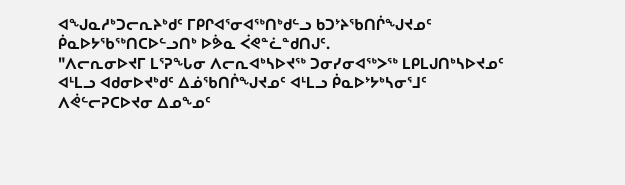ᐊᖑᓇᓱᒃᑐᓕᕆᔨᒃᑯᑦ ᒥᑭᒋᐊᕐᓂᐊᖅᑎᒃᑯᓪᓗ ᑲᑐᔾᔨᖃᑎᒌᖑᔪᓄᑦ ᑮᓇᐅᔭᖃᖅᑎᑕᐅᓪᓗᑎᒃ ᐅᕘᓇ ᐹᕙᓐᓛᓐᑯᑎᒍᑦ.
"ᐱᓕᕆᓂᐅᔪᒥ ᒪᕐᕈᖓᓂ ᐱᓕᕆᐊᒃᓴᐅᔪᖅ ᑐᓂᓯᓂᐊᖅᐳᖅ ᒪᑭᒪᒍᑎᒃᓴᐅᔪᓄᑦ ᐊᒻᒪᓗ ᐊᑯᓂᐅᔪᒃᑯᑦ ᐃᓅᖃᑎᒌᖑᔪᓄᑦ ᐊᒻᒪᓗ ᑮᓇᐅᔾᔭᒃᓴᓂᕐᒧᑦ ᐱᕚᓪᓕᕈᑕᐅᔪᓂ ᐃᓄᖕᓄᑦ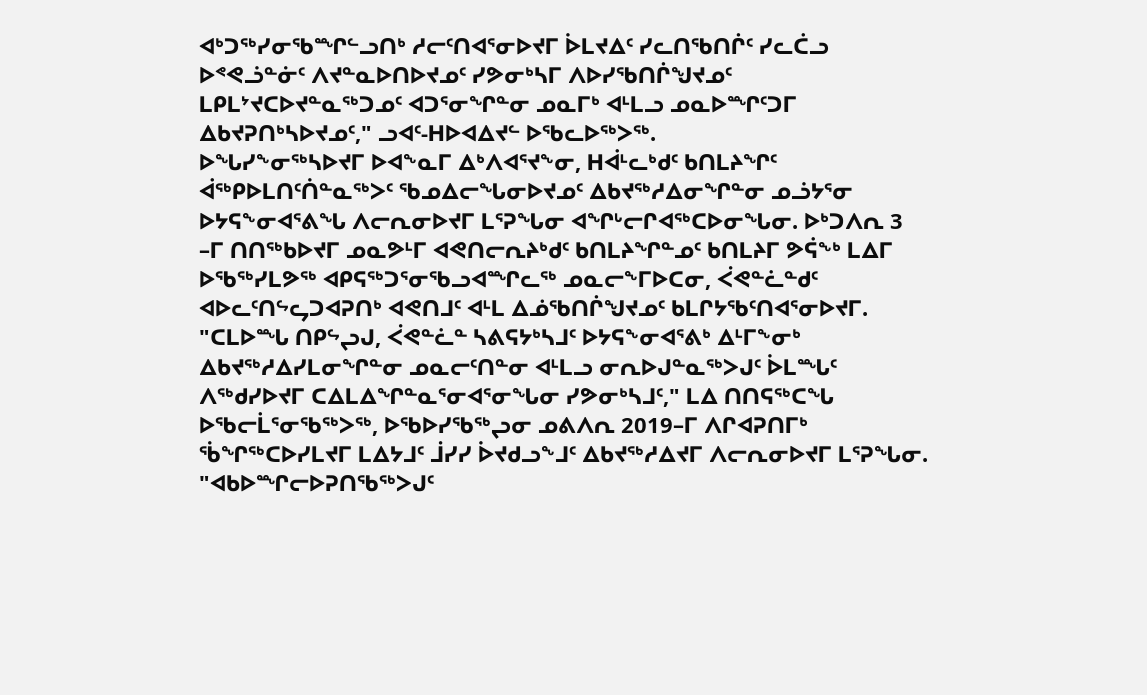ᐊᒃᑐᖅᓯᓂᖃᙱᓪᓗᑎᒃ ᓱᓕᑦᑎᐊᕐᓂᐅᔪᒥ ᐆᒪᔪᐃᑦ ᓯᓚᑎᖃᑎᒌᑦ ᓯᓚᑖᓗ ᐅᕝᕙᓘᓐᓃᑦ ᐱᔪᓐᓇᐅᑎᐅᔪᓄᑦ ᓯᕗᓂᒃᓴᒥ ᐱᐅᓯᖃᑎᒌᖑᔪᓄᑦ ᒪᑭᒪᔾᔪᑕᐅᔪᓐᓇᖅᑐᓄᑦ ᐊᑐᕐᓂᖏᓐᓂ ᓄᓇᒥᒃ ᐊᒻᒪᓗ ᓄᓇᐅᙱᑦᑐᒥ ᐃᑲᔪᕈᑎᒃᓴᐅᔪᓄᑦ," ᓗᐊᑦ-ᕼᐅᐊᐃᔪᓪ ᐅᖃᓚᐅᖅᐳᖅ.
ᐅᖓᓯᖕᓂᖅᓴᐅᔪᒥ ᐅᐊᖕᓇᒥ ᐃᒃᐱᐊᕐᔪᖕᓂ, ᕼᐋᒻᓚᒃᑯᑦ ᑲᑎᒪᔨᖏᑦ ᐋᖅᑭᐅᒪᑎᑦᑏᓐᓇᖅᐳᑦ ᖃᓄᐃᓕᖓᓂᐅᔪᓄᑦ ᐃᑲᔪᖅᓱᐃᓂᖏᓐᓂ ᓄᓘᔭᕐᓂ ᐅᔭᕋᖕᓂᐊᕐᕕᖓ ᐱᓕᕆᓂᐅᔪᒥ ᒪᕐᕈᖓᓂ ᐊᖏᒡᓕᒋᐊᖅᑕᐅᓂᖓᓂ. ᐅᒃᑐᐱᕆ 3 –ᒥ ᑎᑎᖅᑲᐅᔪᒥ ᓄᓇᕗᒻᒥ ᐊᕙᑎᓕᕆᔨᒃᑯᑦ ᑲᑎᒪᔨᖏᓐᓄᑦ ᑲᑎᒪᔨᒥ ᕗᕌᖕᒃ ᒪᐃᒥ ᐅᖃᖅᓯᒪᕗᖅ ᐊᑭᕋᖅᑐᕐᓂᖃᓗᐊᙱᓚᖅ ᓄᓇᓕᖕᒥᐅᑕᓂ, ᐹᕙᓐᓛᓐᑯᑦ ᐊᐅᓚᑦᑎᖦᖤᑐᐊᕈᑎᒃ ᐊᕙᑎᒧᑦ ᐊᒻᒪ ᐃᓅᖃᑎᒌᖑᔪᓄᑦ ᑲᒪᒋᔭᖃᑦᑎᐊᕐᓂᐅᔪᒥ.
"ᑕᒪᐅᙵ ᑎᑭᖦᖢᒍ, ᐹᕙᓐᓛᓐ ᓴᕕᕋᔭᒃᓴᒧᑦ ᐅᔭᕋᖕᓂᐊᕐᕕᒃ ᐃᒻᒥᖕᓂᒃ ᐃᑲᔪᖅᓱᐃᓯᒪᓂᖏᓐᓂ ᓄᓇᓕᑦᑎᓐᓂ ᐊᒻᒪᓗ ᓂᕆᐅᒍᓐᓇᖅᐳᒍᑦ ᐆᒪᙵᑦ ᐱᖅᑯᓯᐅᔪᒥ ᑕᐃᒪᐃᖏᓐᓇᕐᓂᐊᕐᓂᖓᓂ ᓯᕗᓂᒃᓴᒧᑦ," ᒪᐃ ᑎᑎᕋᖅᑕᖓ ᐅᖃᓕᒫᕐᓂᖃᖅᐳᖅ, ᐅᖃᐅᓯᖃᖅᖢᓂ ᓄᕕᐱᕆ 2019–ᒥ ᐱᒋᐊᕈᑎᒥᒃ ᖄᖏᖅᑕᐅᓯᒪᔪᒥ ᒪᐃᔭᒧᑦ ᒨᓯᓯ ᐆᔪᑯᓗᖕᒧᑦ ᐃᑲᔪᖅᓱᐃᔪᒥ ᐱᓕᕆᓂᐅᔪᒥ ᒪᕐᕈᖓᓂ. "ᐊᑲᐅᙱᓕᐅᕈᑎᖃᖅᐳᒍᑦ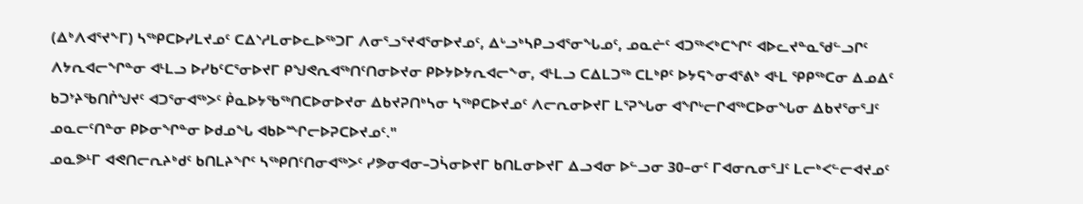(ᐃᒃᐱᐊᕐᔪᖕᒥ) ᓴᖅᑭᑕᐅᓯᒪᔪᓄᑦ ᑕᐃᔅᓱᒪᓂᐅᓚᐅᖅᑐᒥ ᐱᓂᕐᓗᕐᔪᐊᕐᓂᐅᔪᓄᑦ, ᐃᒡᓗᒃᓴᑭᓗᐊᕐᓂᖓᓄᑦ, ᓄᓇᓖᑦ ᐊᑐᖅᐸᒃᑕᖏᑦ ᐊᐅᓚᔪᓐᓇᖁᓪᓗᒋᑦ ᐱᔭᕆᐊᓕᖏᓐᓂ ᐊᒻᒪᓗ ᐅᓯᑲᑦᑕᕐᓂᐅᔪᒥ ᑭᖑᕙᕆᐊᖅᑎᑦᑎᓂᐅᔪᓂ ᑭᐅᔭᐅᔭᕆᐊᓕᖕᓂ, ᐊᒻᒪᓗ ᑕᐃᒪᑐᖅ ᑕᒪᒃᑭᑦ ᐅᔭᕋᖕᓂᐊᕐᕕᒃ ᐊᒻᒪ ᕿᑭᖅᑕᓂ ᐃᓄᐃᑦ ᑲᑐᔾᔨᖃᑎᒌᖑᔪᑦ ᐊᑐᕐᓂᐊᖅᐳᑦ ᑮᓇᐅᔭᖃᖅᑎᑕᐅᓂᐅᔪᓂ ᐃᑲᔪᕈᑎᒃᓴᓂ ᓴᖅᑭᑕᐅᔪᓄᑦ ᐱᓕᕆᓂᐅᔪᒥ ᒪᕐᕈᖓᓂ ᐊᖏᒡᓕᒋᐊᖅᑕᐅᓂᖓᓂ ᐃᑲᔪᕐᓂᕐᒧᑦ ᓄᓇᓕᑦᑎᓐᓂ ᑭᐅᓂᖏᓐᓂ ᐅᑯᓄᖓ ᐊᑲᐅᙱᓕᐅᕈᑕᐅᔪᓄᑦ."
ᓄᓇᕗᒻᒥ ᐊᕙᑎᓕᕆᔨᒃᑯᑦ ᑲᑎᒪᔨᖏᑦ ᓴᖅᑭᑎᑦᑎᓂᐊᖅᐳᑦ ᓯᕗᓂᐊᓂ–ᑐᓵᓂᐅᔪᒥ ᑲᑎᒪᓂᐅᔪᒥ ᐃᓗᐊᓂ ᐅᓪᓗᓂ 30–ᓂᑦ ᒥᐊᓂᕆᓂᕐᒧᑦ ᒪᓕᒃᐸᓪᓕᐊᔪᓄᑦ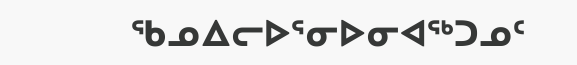ᖃᓄᐃᓕᐅᕐᓂᐅᓂᐊᖅᑐᓄᑦ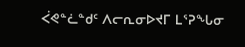ᐹᕙᓐᓛᓐᑯᑦ ᐱᓕᕆᓂᐅᔪᒥ ᒪᕐᕈᖓᓂ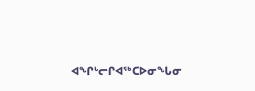ᐊᖏᒡᓕᒋᐊᖅᑕᐅᓂᖓᓂ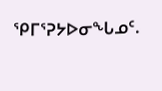ᕿᒥᕐᕈᔭᐅᓂᖓᓄᑦ.